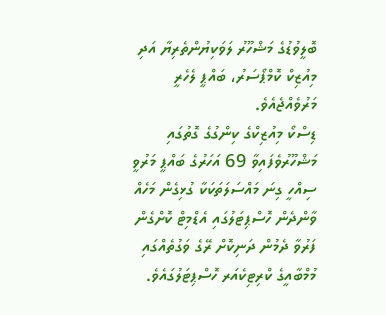ބޮލީވުޑުގެ މަޝްހޫރު ލަވަކިޔުންތެރިޔާ އަދި މިއުޒިކް ކޮމްޕޯސަރު، ބައްޕީ ލެހެރީ މަރުވެއްޖެއެވެ.
ޑިސްކޯ މިއުޒިކްގެ ކިންގުގެ ގޮތުގައި މަޝްހޫރުވެފައިވާ 69 އަހަރުގެ ބައްޕީ މަރުވީ ސިއްހީ ގިނަ މައްސަލަތަކަކާ ގުޅިގެން މަހެއް ވާންދެން ހޮސްޕިޓަލުގައި އެޑްމިޓް ކޮށްގެން ފަރުވާ ދެމުން ދަނިކޮށް ރޭގެ ވަގުތެއްގައި މުމްބާއީގެ ކްރިޓިކެއަރ ހޮސްޕިޓަލުގައެވެ.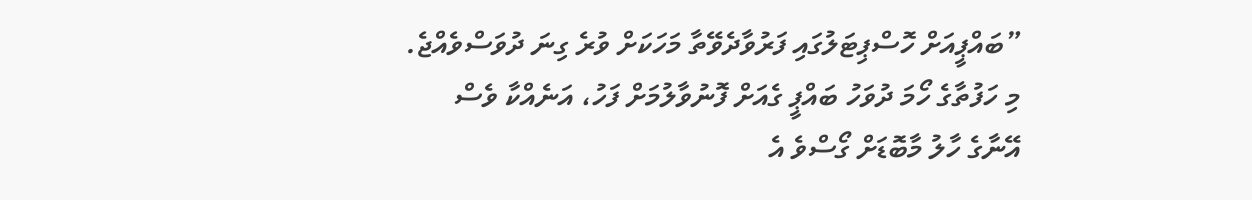”ބައްޕީއަށް ހޮސްޕިޓަލުގައި ފަރުވާދެވޭތާ މަހަކަށް ވުރެ ގިނަ ދުވަސްވެއްޖެ. މި ހަފުތާގެ ހޯމަ ދުވަހު ބައްޕީ ގެއަށް ފޮނުވާލުމަށް ފަހު، އަނެއްކާ ވެސް އޭނާގެ ހާލު މާބޮޑަށް ގޯސްވެ އެ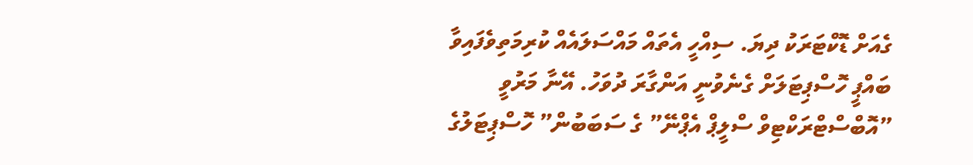ގެއަށް ޑޮކްޓަރަކު ދިޔަ. ސިއްހީ އެތައް މައްސަލައެއް ކުރިމަތިވެފައިވާ ބައްޕީ ހޮސްޕިޓަލަށް ގެނެވުނީ އަންގާރަ ދުވަހު. އޭނާ މަރުވީ ”އޮބްސްޓްރަކްޓިވް ސްލީޕް އެޕްނޭ” ގެ ސަބަބުން” ހޮސްޕިޓަލުގެ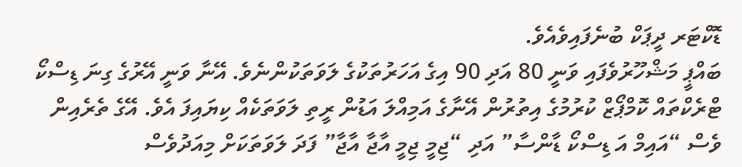ޑޮކްޓަރ ދީޕަކް ބުނެފައިވެއެވެ.
ބައްޕީ މަޝްހޫރުވެފައި ވަނީ 80 އަދި 90 އިގެ އަހަރުތަކުގެ ލަވަތަކުންނެވެ. އޭނާ ވަނީ އޭރުގެ ގިނަ ޑިސްކޯ ޓްރެކްތައް ކޮމްޕޯޒް ކުރުމުގެ އިތުރުން އޭނާގެ އަމިއްލަ އަޑުން ރީތި ލަވަތަކެއް ކިޔައިފަ އެވެ. އޭގެ ތެރެއިން ވެސް “އައިމް އަ ޑިސްކޯ ޑާންސާ” އަދި “ޖިމީ ޖިމީ އާޖާ އާޖާ” ފަދަ ލަވަތަކަށް މިއަދުވެސް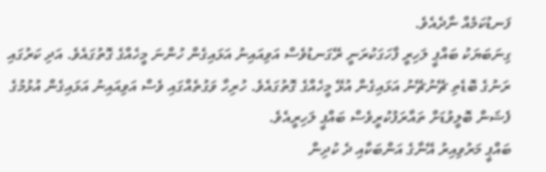ފަނޑުކަމެއް ނާދެއެވެ.
ގިނަބަޔަކު ބައްޕީ ލަހިރީ ފާހަގަކުރަނީ ރޭގަނޑުވެސް އަވިއައިނު އަޅައިގެން ހުންނަ މީހެއްގެ ގޮތުގައެވެ. އަދި ކަރުގައި ރަނުގެ ބޮޑެތި ޗޭނުޗޭނު އަޅައިގެން އުޅޭ މީހެއްގެ ގޮތުގައެވެ. ހުރިހާ ވަގުތެއްގައި ވެސް އަވިއައިނު އަޅައިގެން އުޅުމުގެ ފެޝަން ބޮލީވުޑަށް ތައާރަފުކުރީވެސް ބައްޕީ ލަހިރީއެވެ.
ބައްޕީ މަރުވިއިރު އޭނާގެ އަންބަކާއި ދެ ކުދިން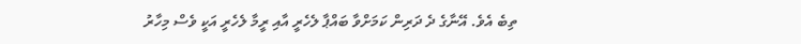ތިބެ އެވެ. އޭނާގެ ދެ ދަރިން ކަމަށްވާ ބައްޕާ ލެހެރީ އާއި ރީމާ ލެހެރީ އަކީ ވެސް މިހާރު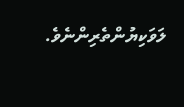ލަވަކިޔުންތެރިންނެވެ.